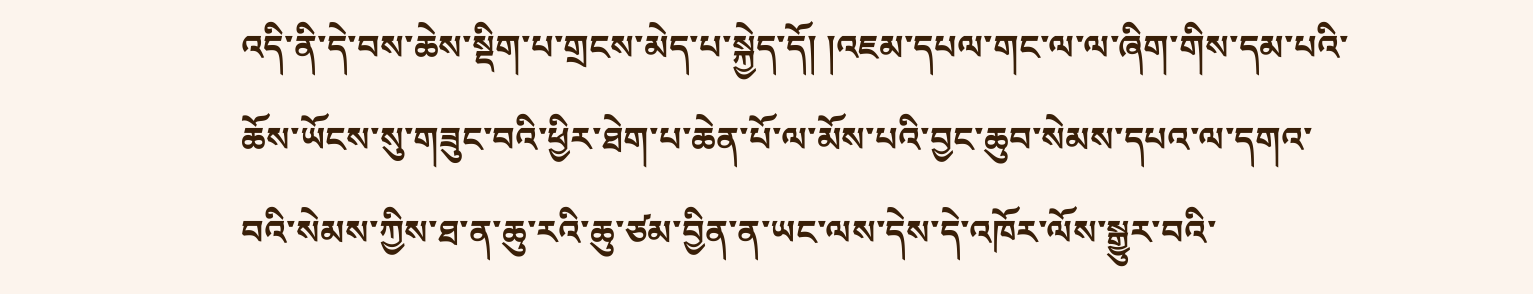འདི་ནི་དེ་བས་ཆེས་སྡིག་པ་གྲངས་མེད་པ་སྐྱེད་དོ། །འཇམ་དཔལ་གང་ལ་ལ་ཞིག་གིས་དམ་པའི་ཆོས་ཡོངས་སུ་གཟུང་བའི་ཕྱིར་ཐེག་པ་ཆེན་པོ་ལ་མོས་པའི་བྱང་ཆུབ་སེམས་དཔའ་ལ་དགའ་བའི་སེམས་ཀྱིས་ཐ་ན་ཆུ་རའི་ཆུ་ཙམ་བྱིན་ན་ཡང་ལས་དེས་དེ་འཁོར་ལོས་སྒྱུར་བའི་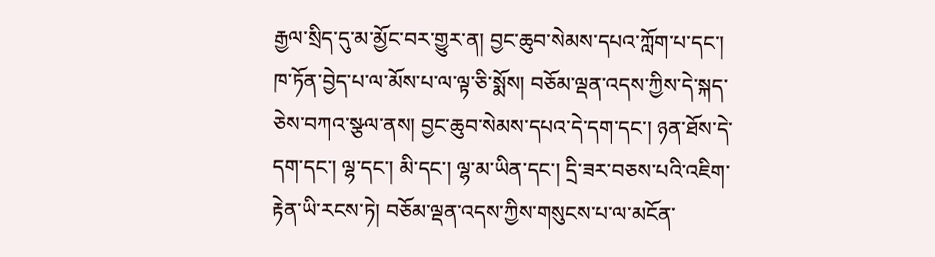རྒྱལ་སྲིད་དུ་མ་མྱོང་བར་གྱུར་ན། བྱང་ཆུབ་སེམས་དཔའ་ཀློག་པ་དང་། ཁ་ཏོན་བྱེད་པ་ལ་མོས་པ་ལ་ལྟ་ཅི་སྨོས། བཅོམ་ལྡན་འདས་ཀྱིས་དེ་སྐད་ཅེས་བཀའ་སྩལ་ནས། བྱང་ཆུབ་སེམས་དཔའ་དེ་དག་དང་། ཉན་ཐོས་དེ་དག་དང་། ལྷ་དང་། མི་དང་། ལྷ་མ་ཡིན་དང་། དྲི་ཟར་བཅས་པའི་འཇིག་རྟེན་ཡི་རངས་ཏེ། བཅོམ་ལྡན་འདས་ཀྱིས་གསུངས་པ་ལ་མངོན་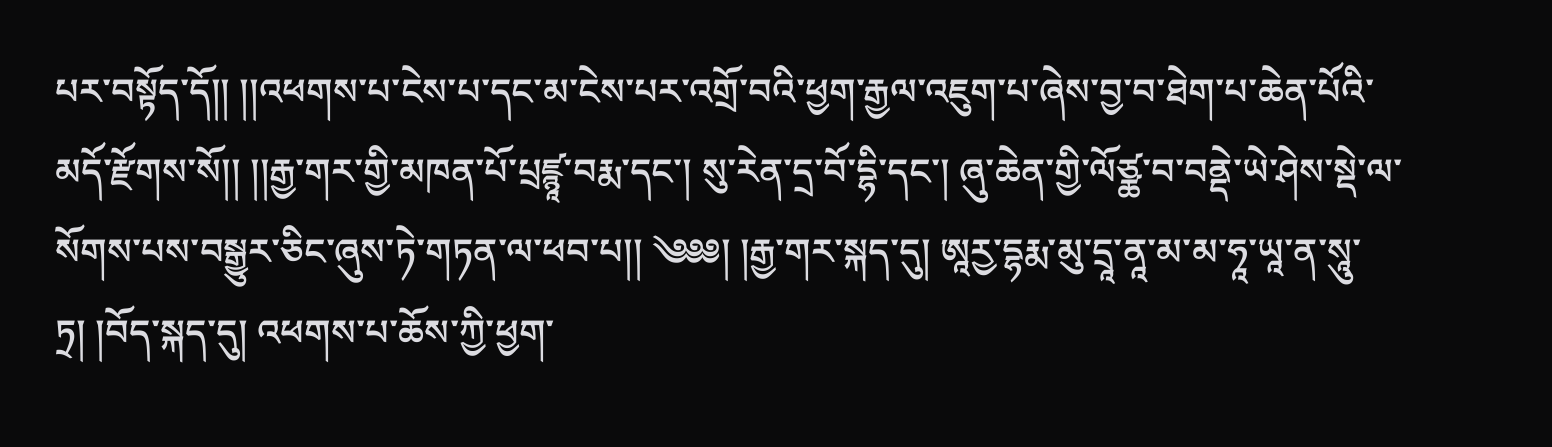པར་བསྟོད་དོ།། །།འཕགས་པ་ངེས་པ་དང་མ་ངེས་པར་འགྲོ་བའི་ཕྱག་རྒྱལ་འཇུག་པ་ཞེས་བྱ་བ་ཐེག་པ་ཆེན་པོའི་མདོ་རྫོགས་སོ།། །།རྒྱ་གར་གྱི་མཁན་པོ་པྲཛྙཱ་བརྨ་དང་། སུ་རེན་དྲ་བོ་དྷི་དང་། ཞུ་ཆེན་གྱི་ལོཙྪ་བ་བནྡེ་ཡེ་ཤེས་སྡེ་ལ་སོགས་པས་བསྒྱུར་ཅིང་ཞུས་ཏེ་གཏན་ལ་ཕབ་པ།། ༄༅༅། །རྒྱ་གར་སྐད་དུ། ཨཱརྱ་དྷརྨ་མུ་དྲཱ་ནཱ་མ་མ་ཧཱ་ཡཱ་ན་སཱུ་ཏྲ། །བོད་སྐད་དུ། འཕགས་པ་ཆོས་ཀྱི་ཕྱག་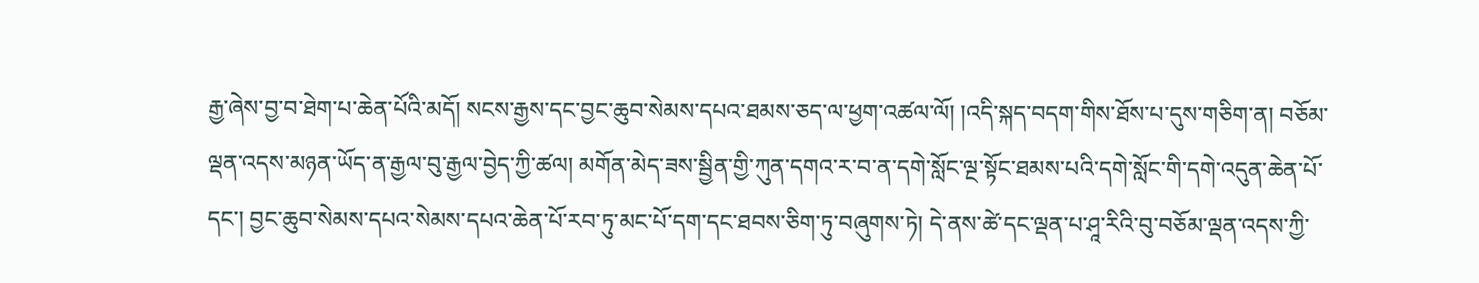རྒྱ་ཞེས་བྱ་བ་ཐེག་པ་ཆེན་པོའི་མདོ། སངས་རྒྱས་དང་བྱང་ཆུབ་སེམས་དཔའ་ཐམས་ཅད་ལ་ཕྱག་འཚལ་ལོ། །འདི་སྐད་བདག་གིས་ཐོས་པ་དུས་གཅིག་ན། བཅོམ་ལྡན་འདས་མཉན་ཡོད་ན་རྒྱལ་བུ་རྒྱལ་བྱེད་ཀྱི་ཚལ། མགོན་མེད་ཟས་སྦྱིན་གྱི་ཀུན་དགའ་ར་བ་ན་དགེ་སློང་ལྔ་སྟོང་ཐམས་པའི་དགེ་སློང་གི་དགེ་འདུན་ཆེན་པོ་དང་། བྱང་ཆུབ་སེམས་དཔའ་སེམས་དཔའ་ཆེན་པོ་རབ་ཏུ་མང་པོ་དག་དང་ཐབས་ཅིག་ཏུ་བཞུགས་ཏེ། དེ་ནས་ཚེ་དང་ལྡན་པ་ཤཱ་རིའི་བུ་བཅོམ་ལྡན་འདས་ཀྱི་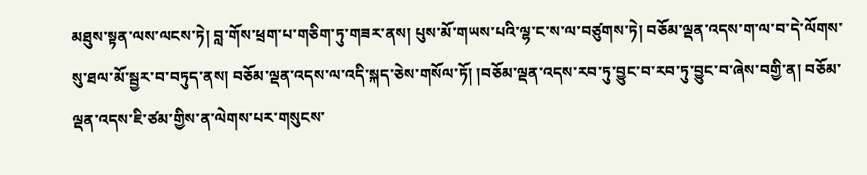མཐུས་སྟན་ལས་ལངས་ཏེ། བླ་གོས་ཕྲག་པ་གཅིག་ཏུ་གཟར་ནས། པུས་མོ་གཡས་པའི་ལྷ་ང་ས་ལ་བཙུགས་ཏེ། བཅོམ་ལྡན་འདས་ག་ལ་བ་དེ་ལོགས་སུ་ཐལ་མོ་སྦྱར་བ་བཏུད་ནས། བཅོམ་ལྡན་འདས་ལ་འདི་སྐད་ཅེས་གསོལ་ཏོ། །བཅོམ་ལྡན་འདས་རབ་ཏུ་བྱུང་བ་རབ་ཏུ་བྱུང་བ་ཞེས་བགྱི་ན། བཅོམ་ལྡན་འདས་ཇི་ཙམ་གྱིས་ན་ལེགས་པར་གསུངས་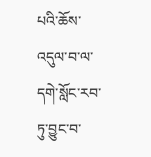པའི་ཆོས་འདུལ་བ་ལ་དགེ་སློང་རབ་ཏུ་བྱུང་བ་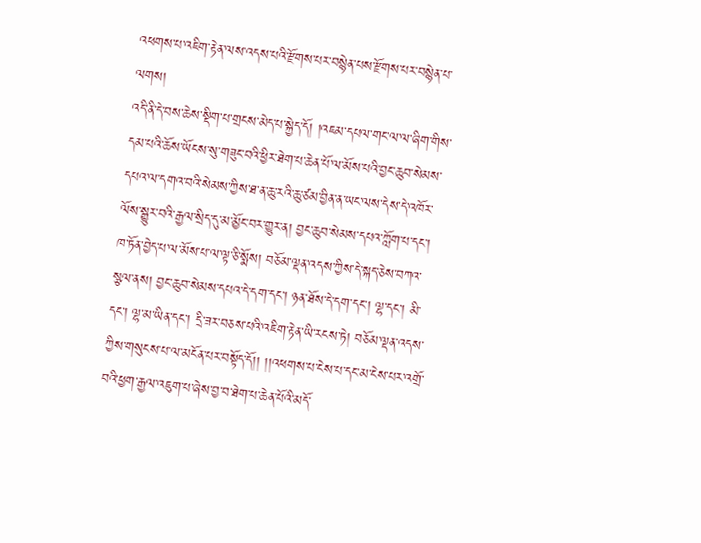འཕགས་པ་འཇིག་རྟེན་ལས་འདས་པའི་རྫོགས་པར་བསྙེན་པས་རྫོགས་པར་བསྙེན་པ་ལགས།
འདི་ནི་དེ་བས་ཆེས་སྡིག་པ་གྲངས་མེད་པ་སྐྱེད་དོ། །འཇམ་དཔལ་གང་ལ་ལ་ཞིག་གིས་དམ་པའི་ཆོས་ཡོངས་སུ་གཟུང་བའི་ཕྱིར་ཐེག་པ་ཆེན་པོ་ལ་མོས་པའི་བྱང་ཆུབ་སེམས་དཔའ་ལ་དགའ་བའི་སེམས་ཀྱིས་ཐ་ན་ཆུ་རའི་ཆུ་ཙམ་བྱིན་ན་ཡང་ལས་དེས་དེ་འཁོར་ལོས་སྒྱུར་བའི་རྒྱལ་སྲིད་དུ་མ་མྱོང་བར་གྱུར་ན། བྱང་ཆུབ་སེམས་དཔའ་ཀློག་པ་དང་། ཁ་ཏོན་བྱེད་པ་ལ་མོས་པ་ལ་ལྟ་ཅི་སྨོས། བཅོམ་ལྡན་འདས་ཀྱིས་དེ་སྐད་ཅེས་བཀའ་སྩལ་ནས། བྱང་ཆུབ་སེམས་དཔའ་དེ་དག་དང་། ཉན་ཐོས་དེ་དག་དང་། ལྷ་དང་། མི་དང་། ལྷ་མ་ཡིན་དང་། དྲི་ཟར་བཅས་པའི་འཇིག་རྟེན་ཡི་རངས་ཏེ། བཅོམ་ལྡན་འདས་ཀྱིས་གསུངས་པ་ལ་མངོན་པར་བསྟོད་དོ།། །།འཕགས་པ་ངེས་པ་དང་མ་ངེས་པར་འགྲོ་བའི་ཕྱག་རྒྱལ་འཇུག་པ་ཞེས་བྱ་བ་ཐེག་པ་ཆེན་པོའི་མདོ་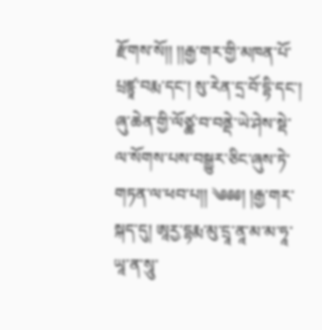རྫོགས་སོ།། །།རྒྱ་གར་གྱི་མཁན་པོ་པྲཛྙཱ་བརྨ་དང་། སུ་རེན་དྲ་བོ་དྷི་དང་། ཞུ་ཆེན་གྱི་ལོཙྪ་བ་བནྡེ་ཡེ་ཤེས་སྡེ་ལ་སོགས་པས་བསྒྱུར་ཅིང་ཞུས་ཏེ་གཏན་ལ་ཕབ་པ།། ༄༅༅། །རྒྱ་གར་སྐད་དུ། ཨཱརྱ་དྷརྨ་མུ་དྲཱ་ནཱ་མ་མ་ཧཱ་ཡཱ་ན་སཱུ་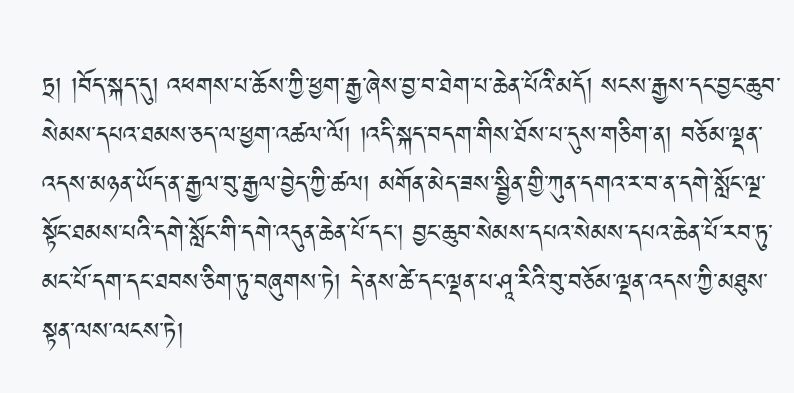ཏྲ། །བོད་སྐད་དུ། འཕགས་པ་ཆོས་ཀྱི་ཕྱག་རྒྱ་ཞེས་བྱ་བ་ཐེག་པ་ཆེན་པོའི་མདོ། སངས་རྒྱས་དང་བྱང་ཆུབ་སེམས་དཔའ་ཐམས་ཅད་ལ་ཕྱག་འཚལ་ལོ། །འདི་སྐད་བདག་གིས་ཐོས་པ་དུས་གཅིག་ན། བཅོམ་ལྡན་འདས་མཉན་ཡོད་ན་རྒྱལ་བུ་རྒྱལ་བྱེད་ཀྱི་ཚལ། མགོན་མེད་ཟས་སྦྱིན་གྱི་ཀུན་དགའ་ར་བ་ན་དགེ་སློང་ལྔ་སྟོང་ཐམས་པའི་དགེ་སློང་གི་དགེ་འདུན་ཆེན་པོ་དང་། བྱང་ཆུབ་སེམས་དཔའ་སེམས་དཔའ་ཆེན་པོ་རབ་ཏུ་མང་པོ་དག་དང་ཐབས་ཅིག་ཏུ་བཞུགས་ཏེ། དེ་ནས་ཚེ་དང་ལྡན་པ་ཤཱ་རིའི་བུ་བཅོམ་ལྡན་འདས་ཀྱི་མཐུས་སྟན་ལས་ལངས་ཏེ།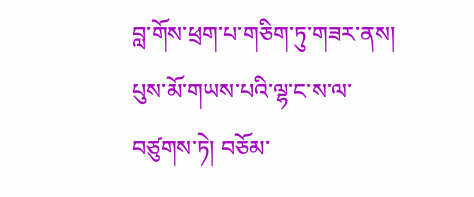བླ་གོས་ཕྲག་པ་གཅིག་ཏུ་གཟར་ནས། པུས་མོ་གཡས་པའི་ལྷ་ང་ས་ལ་བཙུགས་ཏེ། བཅོམ་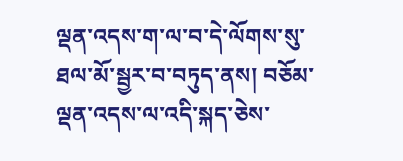ལྡན་འདས་ག་ལ་བ་དེ་ལོགས་སུ་ཐལ་མོ་སྦྱར་བ་བཏུད་ནས། བཅོམ་ལྡན་འདས་ལ་འདི་སྐད་ཅེས་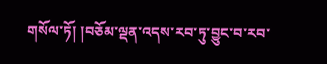གསོལ་ཏོ། །བཅོམ་ལྡན་འདས་རབ་ཏུ་བྱུང་བ་རབ་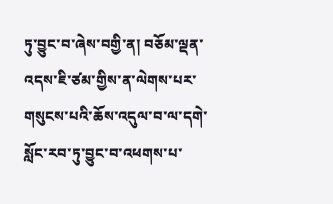ཏུ་བྱུང་བ་ཞེས་བགྱི་ན། བཅོམ་ལྡན་འདས་ཇི་ཙམ་གྱིས་ན་ལེགས་པར་གསུངས་པའི་ཆོས་འདུལ་བ་ལ་དགེ་སློང་རབ་ཏུ་བྱུང་བ་འཕགས་པ་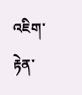འཇིག་རྟེན་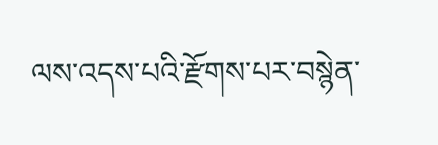ལས་འདས་པའི་རྫོགས་པར་བསྙེན་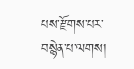པས་རྫོགས་པར་བསྙེན་པ་ལགས།